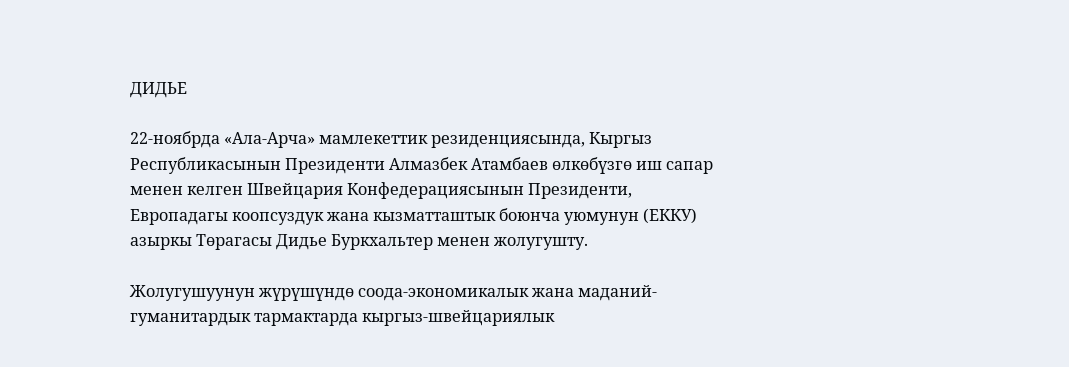ДИДЬЕ

22-ноябрда «Ала-Арча» мамлекеттик резиденциясында, Кыргыз Республикасынын Президенти Алмазбек Атамбаев өлкөбүзгө иш сапар менен келген Швейцария Конфедерациясынын Президенти, Европадагы коопсуздук жана кызматташтык боюнча уюмунун (ЕККУ) азыркы Төрагасы Дидье Буркхальтер менен жолугушту.

Жолугушуунун жүрүшүндө соода-экономикалык жана маданий-гуманитардык тармактарда кыргыз-швейцариялык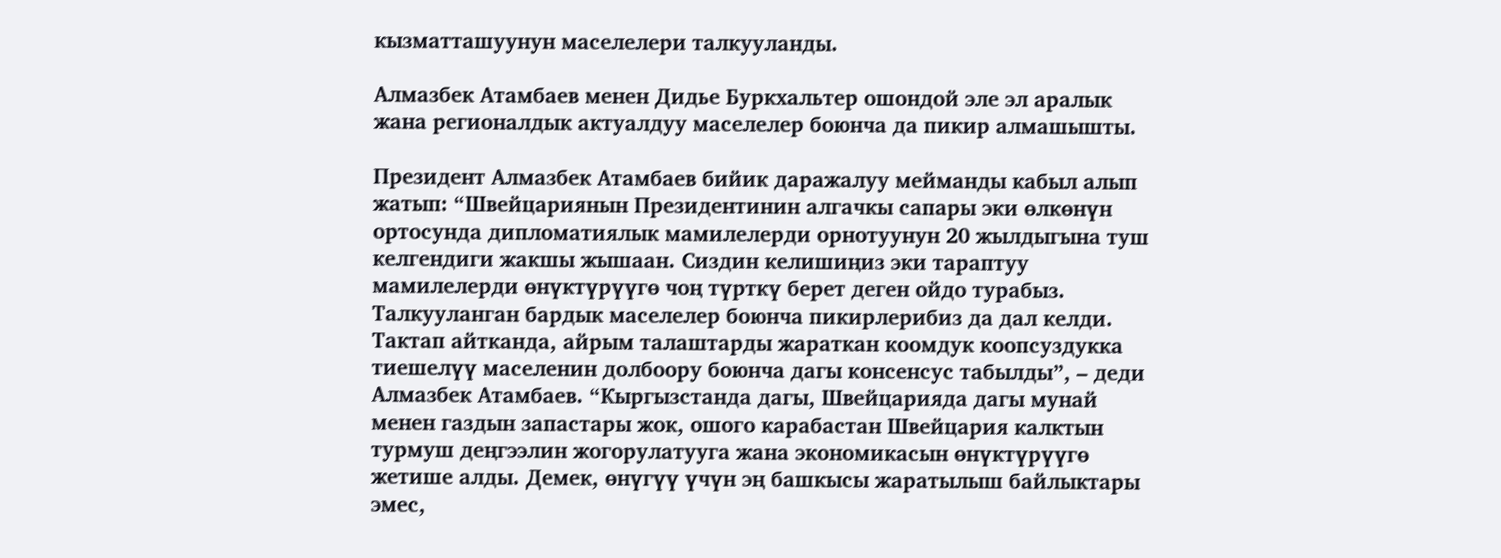кызматташуунун маселелери талкууланды.

Алмазбек Атамбаев менен Дидье Буркхальтер ошондой эле эл аралык жана регионалдык актуалдуу маселелер боюнча да пикир алмашышты.

Президент Алмазбек Атамбаев бийик даражалуу мейманды кабыл алып жатып: “Швейцариянын Президентинин алгачкы сапары эки өлкөнүн ортосунда дипломатиялык мамилелерди орнотуунун 20 жылдыгына туш келгендиги жакшы жышаан. Сиздин келишиңиз эки тараптуу мамилелерди өнүктүрүүгө чоң түрткү берет деген ойдо турабыз. Талкууланган бардык маселелер боюнча пикирлерибиз да дал келди. Тактап айтканда, айрым талаштарды жараткан коомдук коопсуздукка тиешелүү маселенин долбоору боюнча дагы консенсус табылды”, – деди Алмазбек Атамбаев. “Кыргызстанда дагы, Швейцарияда дагы мунай менен газдын запастары жок, ошого карабастан Швейцария калктын турмуш деңгээлин жогорулатууга жана экономикасын өнүктүрүүгө жетише алды. Демек, өнүгүү үчүн эң башкысы жаратылыш байлыктары эмес,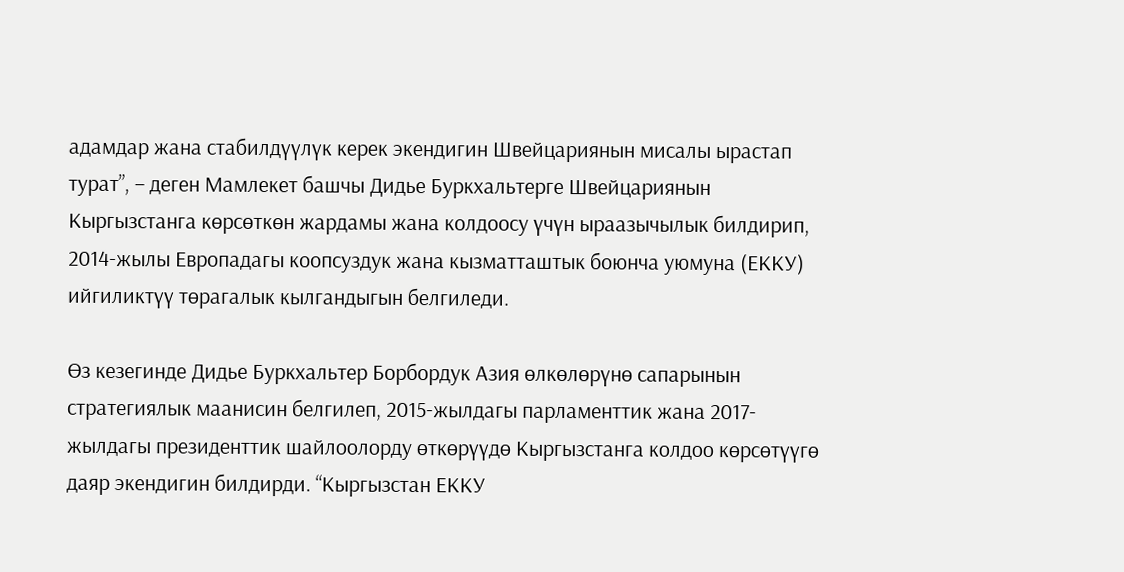адамдар жана стабилдүүлүк керек экендигин Швейцариянын мисалы ырастап турат”, – деген Мамлекет башчы Дидье Буркхальтерге Швейцариянын Кыргызстанга көрсөткөн жардамы жана колдоосу үчүн ыраазычылык билдирип, 2014-жылы Европадагы коопсуздук жана кызматташтык боюнча уюмуна (ЕККУ) ийгиликтүү төрагалык кылгандыгын белгиледи.

Өз кезегинде Дидье Буркхальтер Борбордук Азия өлкөлөрүнө сапарынын стратегиялык маанисин белгилеп, 2015-жылдагы парламенттик жана 2017-жылдагы президенттик шайлоолорду өткөрүүдө Кыргызстанга колдоо көрсөтүүгө даяр экендигин билдирди. “Кыргызстан ЕККУ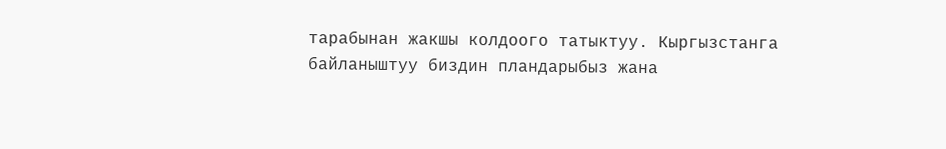тарабынан жакшы колдоого татыктуу. Кыргызстанга байланыштуу биздин пландарыбыз жана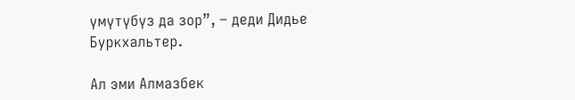үмүтүбүз да зор”, – деди Дидье Буркхальтер.

Ал эми Алмазбек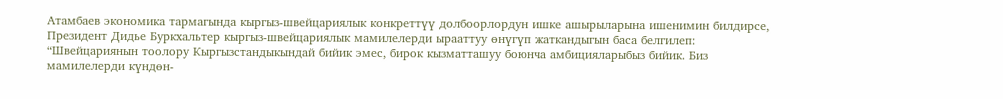Атамбаев экономика тармагында кыргыз-швейцариялык конкреттүү долбоорлордун ишке ашырыларына ишенимин билдирсе, Президент Дидье Буркхальтер кыргыз-швейцариялык мамилелерди ырааттуу өнүгүп жаткандыгын баса белгилеп: “Швейцариянын тоолору Кыргызстандыкындай бийик эмес, бирок кызматташуу боюнча амбицияларыбыз бийик. Биз мамилелерди күндөн-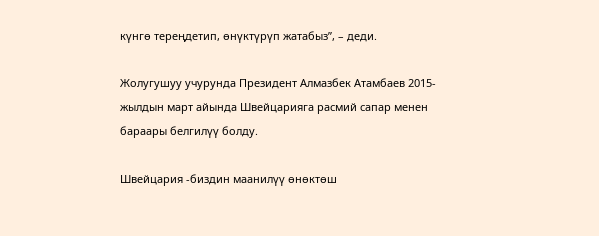күнгө тереңдетип, өнүктүрүп жатабыз”, – деди.

Жолугушуу учурунда Президент Алмазбек Атамбаев 2015-жылдын март айында Швейцарияга расмий сапар менен бараары белгилүү болду.

Швейцария -биздин маанилүү өнөктөш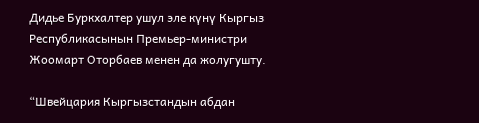Дидье Буркхалтер ушул эле күнү Кыргыз Республикасынын Премьер-министри Жоомарт Оторбаев менен да жолугушту.

“Швейцария Кыргызстандын абдан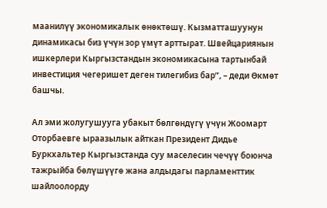маанилүү экономикалык өнөктөшү. Кызматташуунун динамикасы биз үчүн зор үмүт арттырат. Швейцариянын ишкерлери Кыргызстандын экономикасына тартынбай инвестиция чегеришет деген тилегибиз бар”, – деди Өкмөт башчы.

Ал эми жолугушууга убакыт бөлгөндүгү үчүн Жоомарт Оторбаевге ыраазылык айткан Президент Дидье Буркхальтер Кыргызстанда суу маселесин чечүү боюнча тажрыйба бөлүшүүгө жана алдыдагы парламенттик шайлоолорду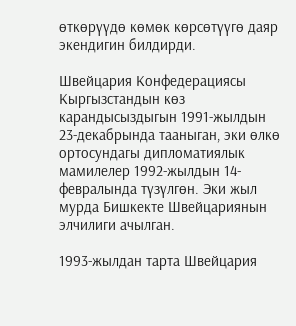өткөрүүдө көмөк көрсөтүүгө даяр экендигин билдирди.

Швейцария Конфедерациясы Кыргызстандын көз карандысыздыгын 1991-жылдын 23-декабрында тааныган, эки өлкө ортосундагы дипломатиялык мамилелер 1992-жылдын 14-февралында түзүлгөн. Эки жыл мурда Бишкекте Швейцариянын элчилиги ачылган.

1993-жылдан тарта Швейцария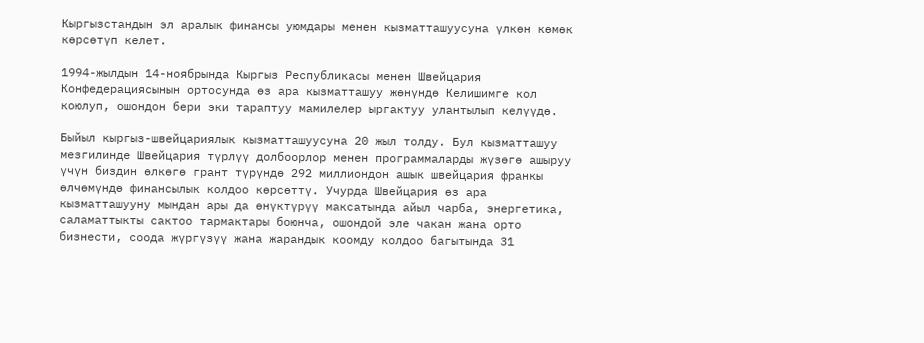Кыргызстандын эл аралык финансы уюмдары менен кызматташуусуна үлкөн көмөк көрсөтүп келет.

1994-жылдын 14-ноябрында Кыргыз Республикасы менен Швейцария Конфедерациясынын ортосунда өз ара кызматташуу жөнүндө Келишимге кол коюлуп, ошондон бери эки тараптуу мамилелер ыргактуу улантылып келүүдө.

Быйыл кыргыз-швейцариялык кызматташуусуна 20 жыл толду. Бул кызматташуу мезгилинде Швейцария түрлүү долбоорлор менен программаларды жүзөгө ашыруу үчүн биздин өлкөгө грант түрүндө 292 миллиондон ашык швейцария франкы өлчөмүндө финансылык колдоо көрсөттү. Учурда Швейцария өз ара кызматташууну мындан ары да өнүктүрүү максатында айыл чарба, энергетика, саламаттыкты сактоо тармактары боюнча, ошондой эле чакан жана орто бизнести, соода жүргүзүү жана жарандык коомду колдоо багытында 31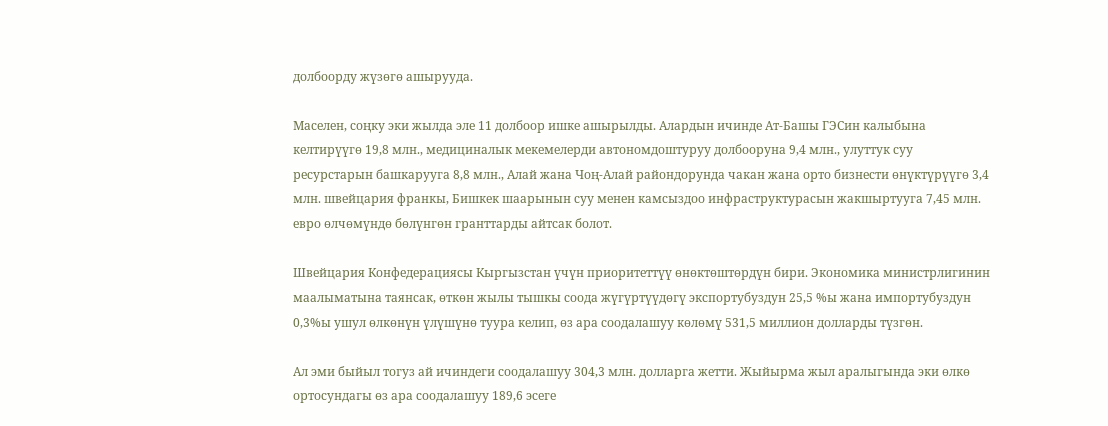долбоорду жүзөгө ашырууда.

Маселен, соңку эки жылда эле 11 долбоор ишке ашырылды. Алардын ичинде Ат-Башы ГЭСин калыбына келтирүүгө 19,8 млн., медициналык мекемелерди автономдоштуруу долбооруна 9,4 млн., улуттук суу ресурстарын башкарууга 8,8 млн., Алай жана Чоң-Алай райондорунда чакан жана орто бизнести өнүктүрүүгө 3,4 млн. швейцария франкы, Бишкек шаарынын суу менен камсыздоо инфраструктурасын жакшыртууга 7,45 млн. евро өлчөмүндө бөлүнгөн гранттарды айтсак болот.

Швейцария Конфедерациясы Кыргызстан үчүн приоритеттүү өнөктөштөрдүн бири. Экономика министрлигинин маалыматына таянсак, өткөн жылы тышкы соода жүгүртүүдөгү экспортубуздун 25,5 %ы жана импортубуздун 0,3%ы ушул өлкөнүн үлүшүнө туура келип, өз ара соодалашуу көлөмү 531,5 миллион долларды түзгөн.

Ал эми быйыл тогуз ай ичиндеги соодалашуу 304,3 млн. долларга жетти. Жыйырма жыл аралыгында эки өлкө ортосундагы өз ара соодалашуу 189,6 эсеге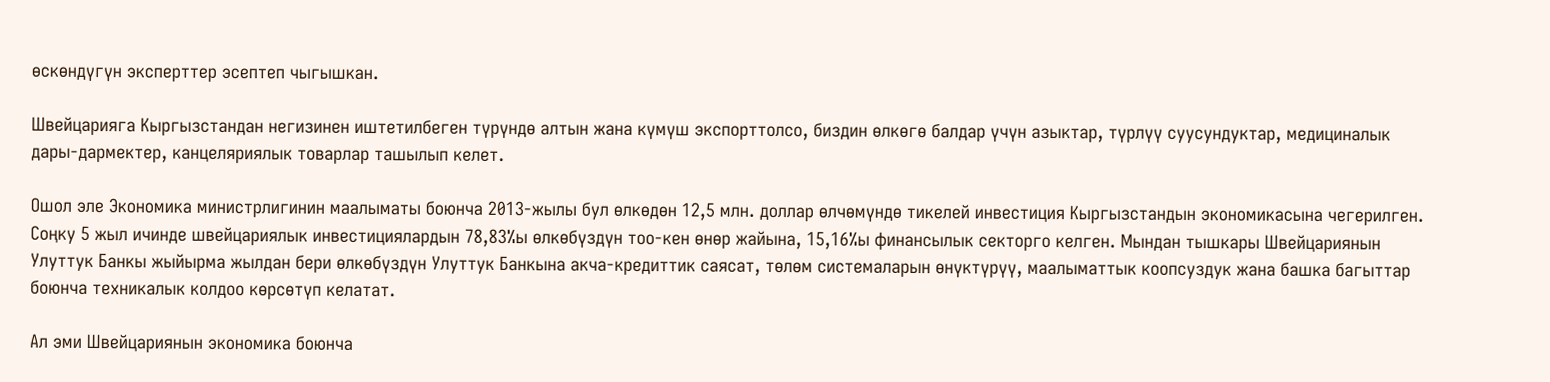өскөндүгүн эксперттер эсептеп чыгышкан.

Швейцарияга Кыргызстандан негизинен иштетилбеген түрүндө алтын жана күмүш экспорттолсо, биздин өлкөгө балдар үчүн азыктар, түрлүү суусундуктар, медициналык дары-дармектер, канцеляриялык товарлар ташылып келет.

Ошол эле Экономика министрлигинин маалыматы боюнча 2013-жылы бул өлкөдөн 12,5 млн. доллар өлчөмүндө тикелей инвестиция Кыргызстандын экономикасына чегерилген. Соңку 5 жыл ичинде швейцариялык инвестициялардын 78,83%ы өлкөбүздүн тоо-кен өнөр жайына, 15,16%ы финансылык секторго келген. Мындан тышкары Швейцариянын Улуттук Банкы жыйырма жылдан бери өлкөбүздүн Улуттук Банкына акча-кредиттик саясат, төлөм системаларын өнүктүрүү, маалыматтык коопсуздук жана башка багыттар боюнча техникалык колдоо көрсөтүп келатат.

Ал эми Швейцариянын экономика боюнча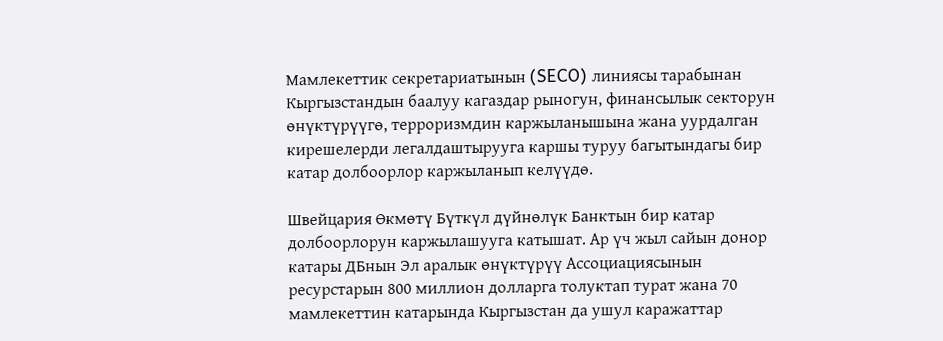Мамлекеттик секретариатынын (SECO) линиясы тарабынан Кыргызстандын баалуу кагаздар рыногун, финансылык секторун өнүктүрүүгө, терроризмдин каржыланышына жана уурдалган кирешелерди легалдаштырууга каршы туруу багытындагы бир катар долбоорлор каржыланып келүүдө.

Швейцария Өкмөтү Бүткүл дүйнөлүк Банктын бир катар долбоорлорун каржылашууга катышат. Ар үч жыл сайын донор катары ДБнын Эл аралык өнүктүрүү Ассоциациясынын ресурстарын 800 миллион долларга толуктап турат жана 70 мамлекеттин катарында Кыргызстан да ушул каражаттар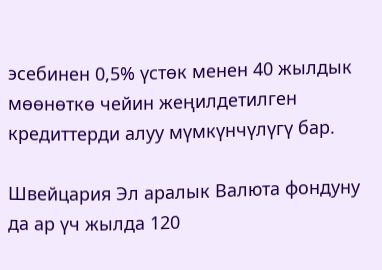эсебинен 0,5% үстөк менен 40 жылдык мөөнөткө чейин жеңилдетилген кредиттерди алуу мүмкүнчүлүгү бар.

Швейцария Эл аралык Валюта фондуну да ар үч жылда 120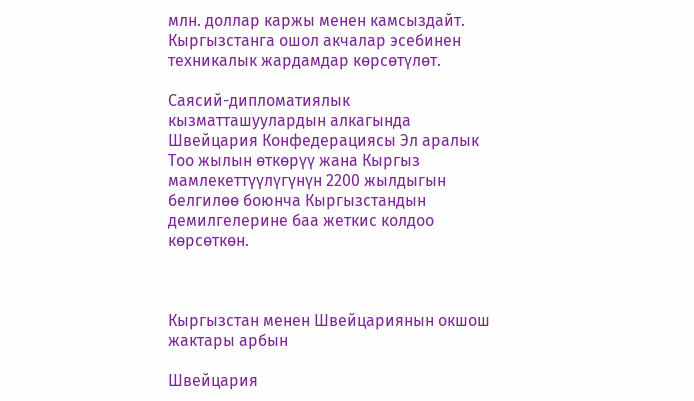млн. доллар каржы менен камсыздайт. Кыргызстанга ошол акчалар эсебинен техникалык жардамдар көрсөтүлөт.

Саясий-дипломатиялык кызматташуулардын алкагында Швейцария Конфедерациясы Эл аралык Тоо жылын өткөрүү жана Кыргыз мамлекеттүүлүгүнүн 2200 жылдыгын белгилөө боюнча Кыргызстандын демилгелерине баа жеткис колдоо көрсөткөн.



Кыргызстан менен Швейцариянын окшош жактары арбын

Швейцария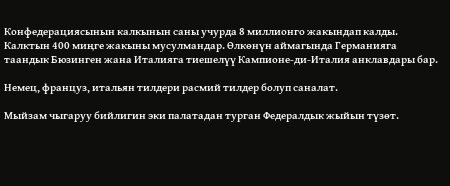Конфедерациясынын калкынын саны учурда 8 миллионго жакындап калды. Калктын 400 миңге жакыны мусулмандар. Өлкөнүн аймагында Германияга таандык Бюзинген жана Италияга тиешелүү Кампионе-ди-Италия анклавдары бар.

Немец, француз, итальян тилдери расмий тилдер болуп саналат.

Мыйзам чыгаруу бийлигин эки палатадан турган Федералдык жыйын түзөт.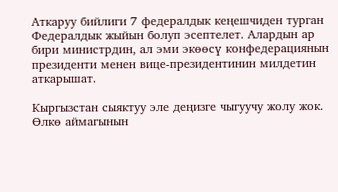Аткаруу бийлиги 7 федералдык кеңешчиден турган Федералдык жыйын болуп эсептелет. Алардын ар бири министрдин, ал эми экөөсү конфедерациянын президенти менен вице-президентинин милдетин аткарышат.

Кыргызстан сыяктуу эле деңизге чыгуучу жолу жок. Өлкө аймагынын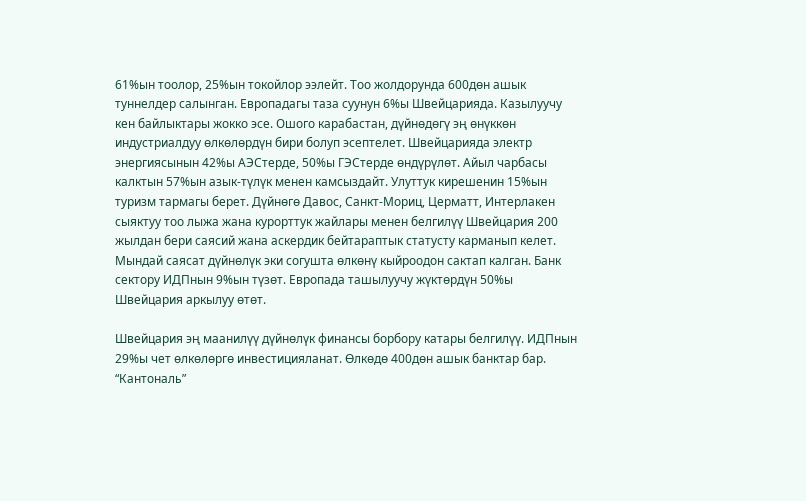61%ын тоолор, 25%ын токойлор ээлейт. Тоо жолдорунда 600дөн ашык туннелдер салынган. Европадагы таза суунун 6%ы Швейцарияда. Казылуучу кен байлыктары жокко эсе. Ошого карабастан, дүйнөдөгү эң өнүккөн индустриалдуу өлкөлөрдүн бири болуп эсептелет. Швейцарияда электр энергиясынын 42%ы АЭСтерде, 50%ы ГЭСтерде өндүрүлөт. Айыл чарбасы калктын 57%ын азык-түлүк менен камсыздайт. Улуттук кирешенин 15%ын туризм тармагы берет. Дүйнөгө Давос, Санкт-Мориц, Церматт, Интерлакен сыяктуу тоо лыжа жана курорттук жайлары менен белгилүү Швейцария 200 жылдан бери саясий жана аскердик бейтараптык статусту карманып келет. Мындай саясат дүйнөлүк эки согушта өлкөнү кыйроодон сактап калган. Банк сектору ИДПнын 9%ын түзөт. Европада ташылуучу жүктөрдүн 50%ы Швейцария аркылуу өтөт.

Швейцария эң маанилүү дүйнөлүк финансы борбору катары белгилүү. ИДПнын 29%ы чет өлкөлөргө инвестицияланат. Өлкөдө 400дөн ашык банктар бар. “Кантональ”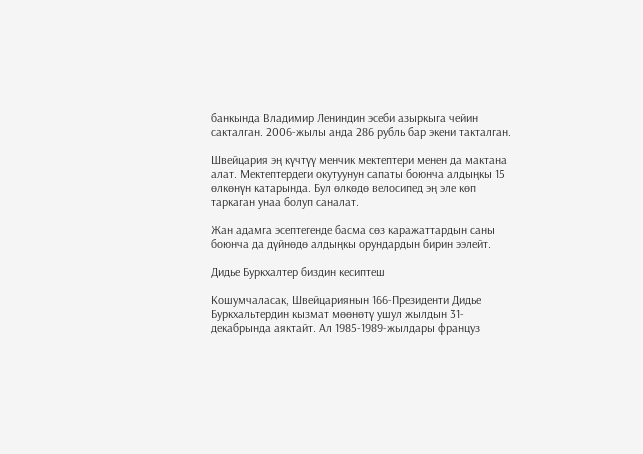банкында Владимир Лениндин эсеби азыркыга чейин сакталган. 2006-жылы анда 286 рубль бар экени такталган.

Швейцария эң күчтүү менчик мектептери менен да мактана алат. Мектептердеги окутуунун сапаты боюнча алдыңкы 15 өлкөнүн катарында. Бул өлкөдө велосипед эң эле көп таркаган унаа болуп саналат.

Жан адамга эсептегенде басма сөз каражаттардын саны боюнча да дүйнөдө алдыңкы орундардын бирин ээлейт.

Дидье Буркхалтер биздин кесиптеш

Кошумчаласак, Швейцариянын 166-Президенти Дидье Буркхальтердин кызмат мөөнөтү ушул жылдын 31-декабрында аяктайт. Ал 1985-1989-жылдары француз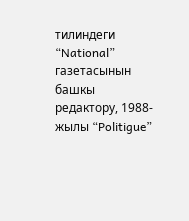тилиндеги “National” газетасынын башкы редактору, 1988-жылы “Politigue”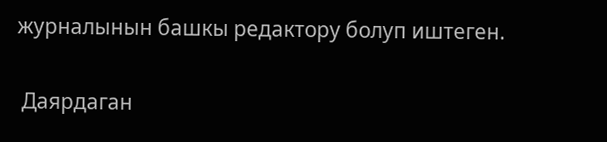журналынын башкы редактору болуп иштеген.

 Даярдаган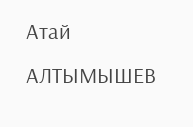Атай АЛТЫМЫШЕВ